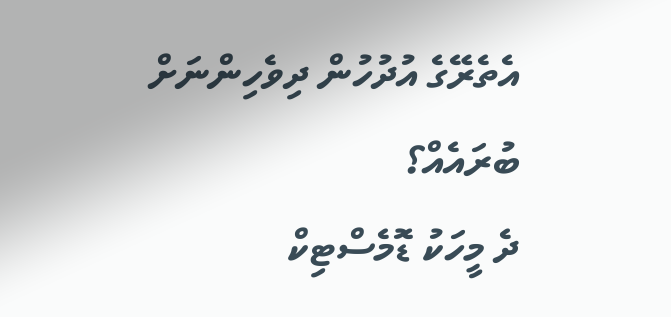އެތެރޭގެ އުދުހުން ދިވެހިންނަށް ބުރައެއް؟
ދެ މީހަކު ޑޮމެސްޓިކް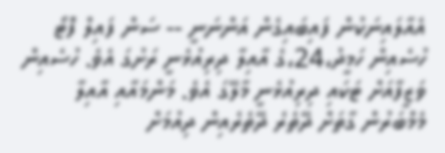އެއާލައިނަކުން ފައިބައިގެން އަންނަނީ -- ސަން ފައިލް ފޮޓޯ
ހުސެއިން ހަމީދު،24،ގެ އާއިލާ ދިރިއުޅެނީ ރަށުގަ އެވެ. ހުސެއިން ވަޒީފާއަށް ޓަކައި ދިރިއުޅެނީ މާލޭގަ އެވެ. މަންމައާއި އާއިލާ މެމްބަރުން ގާތަށް ދޭތެރެ ދޭތެރެއިން ދިއުމަށް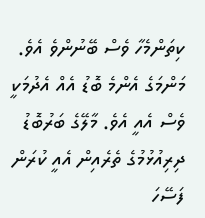ކިތަންމެހާ ވެސް ބޭނުންވެ އެވެ. މަންމަގެ އެންމެ ބޮޑު އެއް އެދުމަކީ ވެސް އެއީ އެވެ. މާލޭގެ ބަރުބޮޑު ދިރިއުޅުމުގެ ތެރެއިން އެއީ ކުރަން ފަސޭހަ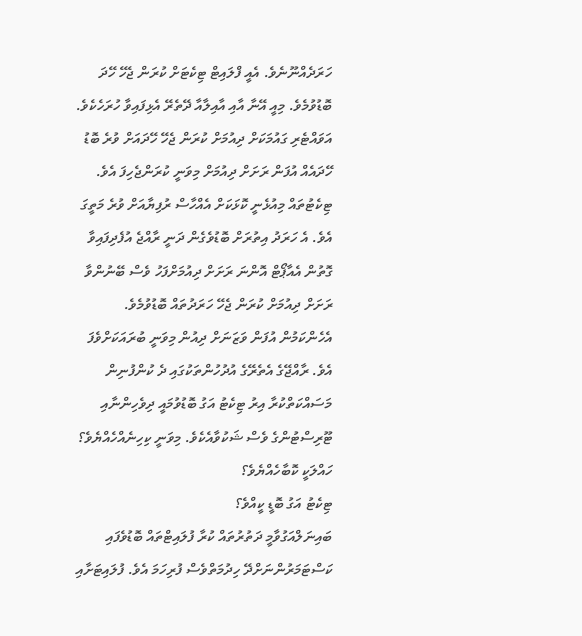ހަރަދެއްނޫނެވެ. އެއީ ފްލައިޓް ޓިކެޓަށް ކުރަން ޖެހޭ ހޭދަ ބޮޑުވުމެވެ. މިއީ އޭނާ އާއި އާއިލާއާ ދޭތެރޭ އެޅިފައިވާ ހުރަހެކެވެ.
އަވައްޓެރި ގައުމަކަށް ދިއުމަށް ކުރަން ޖެހޭ ހޭދައަށް ވުރެ ބޮޑު ހޭދައެއް އުފަން ރަށަށް ދިއުމަށް މިވަނީ ކުރަންޖެހިފަ އެވެ. ޓިކެޓުތައް މިއުޅެނީ ކޮޅަކަށް އެއްހާސް ރުފިޔާއަށް ވުރެ މަތީގަ އެވެ. އެ ހަރަދު އިތުރަށް ބޮޑުވެގެން ދަނީ ރާއްޖެ އުފެދިފައިވާ ގޮތުން އެއާޕޯޓް އޮންނަ ރަށަށް ދިއުމަށްފަހު ވެސް ބޭނުންވާ ރަށަށް ދިއުމަށް ކުރަން ޖެހޭ ހަރަދުތައް ބޮޑުވުމެވެ. އެހެންކަމުން އުފަން ވަޒަނަށް ދިއުން މިވަނީ ބުރައަކަށްވެފަ އެވެ. ރާއްޖޭގެ އެތެރޭގެ އުދުހުންތަކުގައި ދެ ކުންފުނިން މަސައްކަތްކުރާ އިރު ޓިކެޓު އަގު ބޮޑުވުމައީ ދިވެހިންނާއި ޓޫރިސްޓުންގެ ވެސް ޝަކުވާއެކެވެ. މިވަނީ ކިހިނެއްހެއްޔެވެ؟ ހައްލަކީ ކޮބާހެއްޔެވެ؟
ޓިކެޓު އަގު ބޮޑީ ކީއްވެ؟
ބައިނަލްއަގުވާމީ ދަތުރުތައް ކުރާ ފުލައިޓްތައް ބޮޑުވެފައި ކަސްޓަމަރުންނަށްދޭ ހިދުމަތްވެސް ފުރިހަމަ އެވެ. ފުލައިޓަށާއި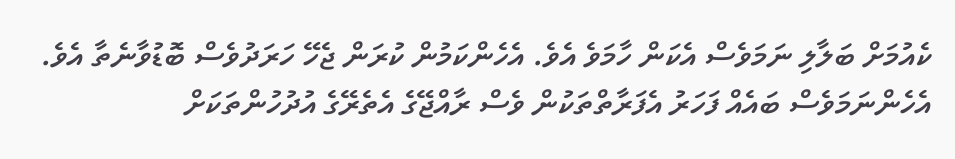ކެއުމަށް ބަލާލި ނަމަވެސް އެކަން ހާމަވެ އެވެ. އެހެންކަމުން ކުރަން ޖެހޭ ހަރަދުވެސް ބޮޑުވާނެތާ އެވެ. އެހެންނަމަވެސް ބައެއް ފަހަރު އެފަރާތްތަކުން ވެސް ރާއްޖޭގެ އެތެރޭގެ އުދުހުންތަކަށް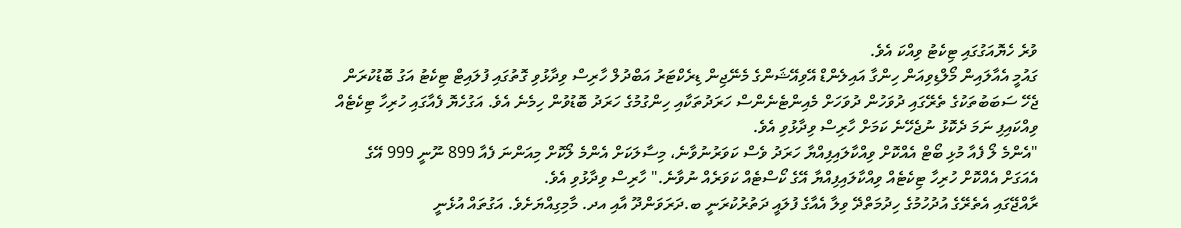ވުރެ ހެޔޮއަގުގައި ޓިކެޓު ވިއްކަ އެވެ.
ގައުމީ އެއާލައިން މޯލްޑިވިއަން ހިންގާ އައިލެންޑް އޭވިއޭޝަންގެ މެނޭޖިން ޑިރެކްޓަރު އަބްދުލް ހާރިސް ވިދާޅުވި ގޮތުގައި ފުލައިޓް ޓިކެޓު އަގު ބޮޑުކުރަން ޖެހޭ ސަބަބުތަކުގެ ތެރޭގައި ދުވަހުން ދުވަހަށް މެއިންޓެނެންސް ހަރަދުތަކާއި ހިންގުމުގެ ހަރަދު ބޮޑުވުން ހިމެނެ އެވެ. އަގުހެޔޮ ފެއާގައި ހުރިހާ ޓިކެޓެއް ވިއްކައިފި ނަމަ ދެކޮޅު ނުޖެހޭނެ ކަމަށް ހާރިސް ވިދާޅުވި އެވެ.
"އެންމެ ލޯ ފެއާ މުޅި ބޯޓް އެއްކޮށް ވިއްކާލައިފިއްޔާ ހަރަދު ވެސް ކަވަރުނުވާނެ، މިސާލަކަށް އެންމެ ލޯކޮށް މިއަންނަ ފެއާ 899 ނޫނީ 999 އޭގެ އެއަގަށް އެއްކޮށް ހުރިހާ ޓިކެޓެއް ވިއްކާލައިފިއްޔާ އޭގެ ކޯސްޓެއް ކަވަރެއް ނުވާނެ." ހާރިސް ވިދާޅުވި އެވެ.
ރާއްޖޭގައި އެތެރޭގެ އުދުހުމުގެ ހިދުމަތްދޭ ވިލާ އެއާގެ ފުލައީ ދަތުރުކުރަނީ ބ.ދަރަވަންދޫ އާއި އދ. މާމިގިއްޔަށެވެ. އަގުތައް އުޅެނީ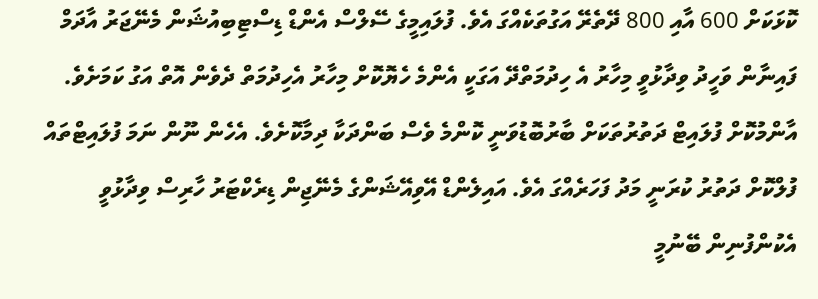ކޮޅަކަށް 600 އާއި 800 ދޭތެރޭ އަގުތަކެއްގަ އެވެ. ފުލައިމީގެ ސޭލްސް އެންޑް ޑިސްޓިބިއުޝަން މެނޭޖަރު އާދަމް ފައިނާން ވަހީދު ވިދާޅުވީ މިހާރު އެ ހިދުމަތްދޭ އަގަކީ އެންމެ ހެޔޮކޮށް މިހާރު އެހިދުމަތް ދެވެން އޮތް އަގު ކަމަށެވެ.
އާންމުކޮށް ފުލައިޓް ދަތުރުތަކަށް ބާރުބޮޑުވަނީ ކޮންމެ ވެސް ބަންދަކާ ދިމާކޮށެވެ. އެހެން ނޫން ނަމަ ފުލައިޓްތައް ފުލްކޮށް ދަތުރު ކުރަނީ މަދު ފަހަރެއްގަ އެވެ. އައިލެންޑް އޭވިއޭޝަންގެ މެނޭޖިން ޑިރެކްޓަރު ހާރިސް ވިދާޅުވީ އެކުންފުނިން ބޭނުމީ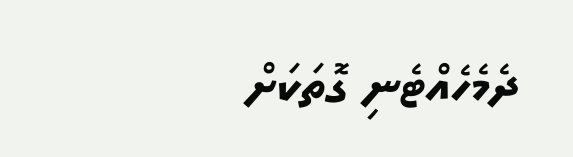ދެމެހެއްޓެނި ގޮތަކަށް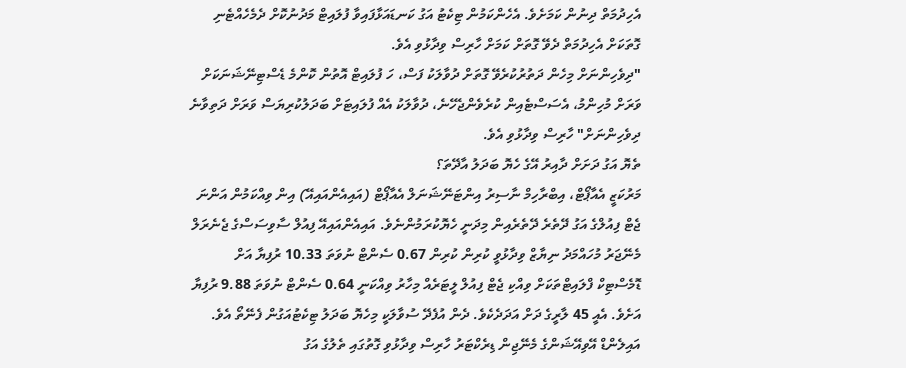އެހިދުމަތް ދިނުން ކަމަށެވެ. އެހެންކަމުން ޓިކެޓު އަގު ކަނޑައަޅާފައިވާ ފުލައިޓް މަދުނުކޮށް ދެމެހެއްޓެނި ގޮތަކަށް އެހިދުމަތް ދެވޭ ގޮތަށް ކަމަށް ހާރިސް ވިދާޅުވި އެވެ.
"ދިވެހިންނަށް މިހެން ދަތުރުކުރެވޭ ގޮތަށް ދުވާލަކު ފަސް، ހަ ފުލައިޓް އޮތުން ކޮންމެ ޑެސްޓިނޭޝަނަކަށް ވަރަށް މުހިންމު، އެސަސްޓެއިން ކުރެވެންޖެހޭނެ، ދުވާލަކު އެއް ފުލައިޓަށް ބަދަލުކުރިޔަސް ވަރަށް ދަތިވާނެ ދިވެހިންނަށް" ހާރިސް ވިދާޅުވި އެވެ.
ތެޔޮ އަގު ދަށަށް ދާއިރު އޭގެ ހެޔޮ ބަދަލު އާދޭތަ؟
މަރުކަޒީ އެއާޕޯޓް، އިބްރާހިމް ނާސިރު އިންޓަނޭޝަނަލް އެއާޕޯޓް (އައިއެންއައިއޭ) އިން ވިއްކަމުން އަންނަ ޖެޓް ފިއުލްގެ އަގު ދޭތެރެ ދޭތެރެއިން މިދަނީ ހެޔޮކުރަމުންނެވެ. އައިއެންއައިއޭ ފިއުލް ސާވިސަސްގެ ޖެނެރަލް މެނޭޖަރު މުހައްމަދު ނިޔާޒް ވިދާޅުވީ ކުރިން ކުރިން 0.67 ސެންޓް ނުވަތަ 10.33 ރުފިޔާ އަށް ޑޮމެސްޓިކް ފްލައިޓްތަކަށް ވިއްކި ޖެޓް ފިއުލް ލީޓަރެއް މިހާރު ވިއްކަނީ 0.64 ސެންޓް ނުވަތަ 9.88 ރުފިޔާ އަށެވެ. އެއީ 45 ލާރީގެ ދަށް އަދަދެކެވެ. ދެން އުފެދޭ ސުވާލަކީ މިހެޔޮ ބަދަލު ޓިކެޓުއަގުން ފެނޭތޯ އެވެ.
އައިލެންޑް އޭވިއޭޝަންގެ މެނޭޖިން ޑިރެކްޓަރު ހާރިސް ވިދާޅުވި ގޮތުގައި ތެލުގެ އަގު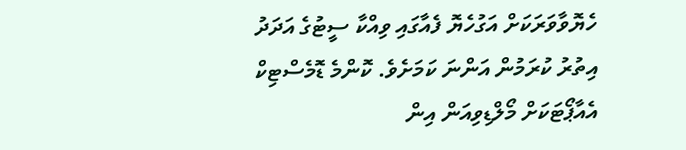ހެޔޮވާވަރަކަށް އަގުހެޔޮ ފެއާގައި ވިއްކާ ސީޓުގެ އަދަދު އިތުރު ކުރަމުން އަންނަ ކަމަށެވެ. ކޮންމެ ޑޮމެސްޓިކް އެއާޕޯޓަކަށް މޯލްޑިވިއަން އިން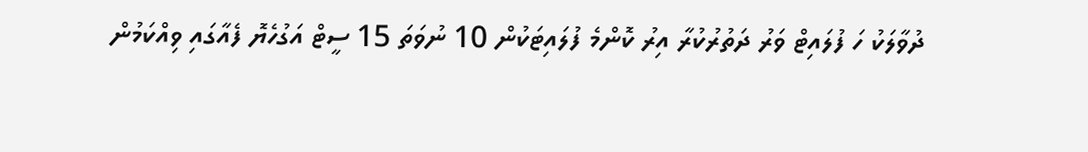ދުވާލަކު ހަ ފުލައިޓް ވަރު ދަތުރުކުރާ އިރު ކޮންމެ ފުލައިޓަކުން 10 ނުވަތަ 15 ސީޓް އަގުހެޔޮ ފެއާގައި ވިއްކަމުން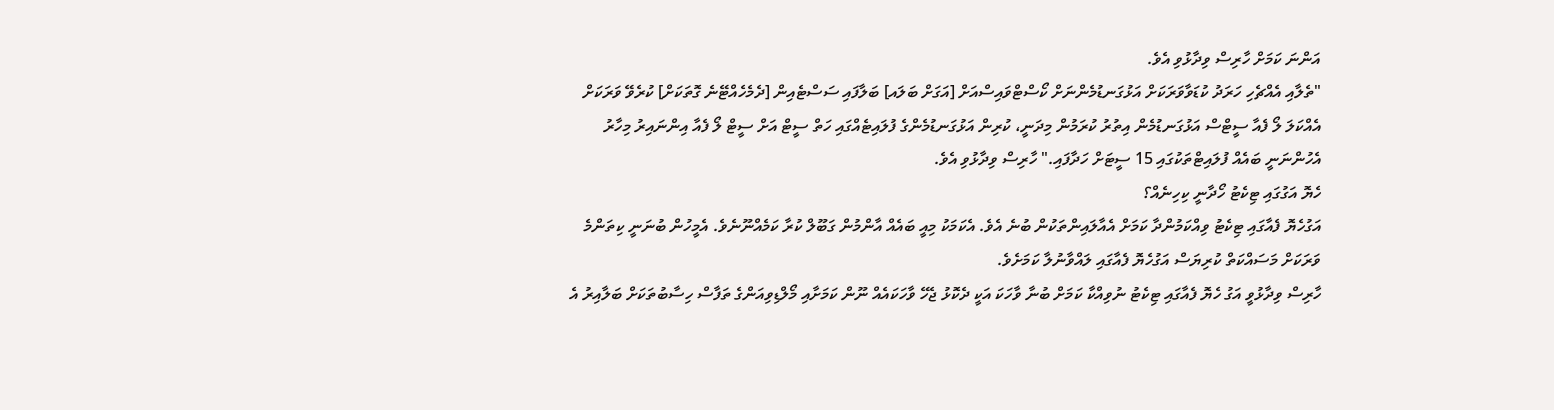އަންނަ ކަމަށް ހާރިސް ވިދާޅުވި އެވެ.
"ތެލާއި އެއްޗެހި ހަރަދު ކުޑަވާވަރަކަށް އަޅުގަނޑުމެންނަށް ކޯސްޓްވައިސްއަށް [އަގަށް ބަލައ] ބަލާފައި ސަސްޓެއިން [ދެމެހެއްޓޭނެ ގޮތަކަށް] ކުރެވޭ ވަރަކަށް އެއްކަލަ ލޯ ފެއާ ސީޓްސް އަޅުގަނޑުމެން އިތުރު ކުރަމުން މިދަނީ، ކުރިން އަޅުގަނޑުމެންގެ ފުލައިޓެއްގައި ހަތް ސީޓް އަށް ސީޓް ލޯ ފެއާ އިންނައިރު މިހާރު އެހުންނަނީ ބައެއް ފުލައިޓްތަކުގައި 15 ސީޓަށް ހަދާފައި." ހާރިސް ވިދާޅުވި އެވެ.
ހެޔޮ އަގުގައި ޓިކެޓު ހޯދާނީ ކިހިނެއް؟
އަގުހެޔޮ ފެއާގައި ޓިކެޓު ވިއްކަމުންދާ ކަމަށް އެއާލައިންތަކުން ބުނެ އެވެ. އެކަމަކު މިއީ ބައެއް އާންމުން ގަބޫލް ކުރާ ކަމެއްނޫނެވެ. އެމީހުން ބުނަނީ ކިތަންމެ ވަރަކަށް މަސައްކަތް ކުރިޔަސް އަގުހެޔޮ ފެއާގައި ލައްވާނުލާ ކަމަށެވެ.
ހާރިސް ވިދާޅުވީ އަގު ހެޔޮ ފެއާގައި ޓިކެޓު ނުވިއްކާ ކަމަށް ބުނާ ވާހަކަ އަކީ ދެކޮޅު ޖެހޭ ވާހަކައެއް ނޫން ކަމަށާއި މޯލްޑިވިއަންގެ ތަފާސް ހިސާބުތަކަށް ބަލާއިރު އެ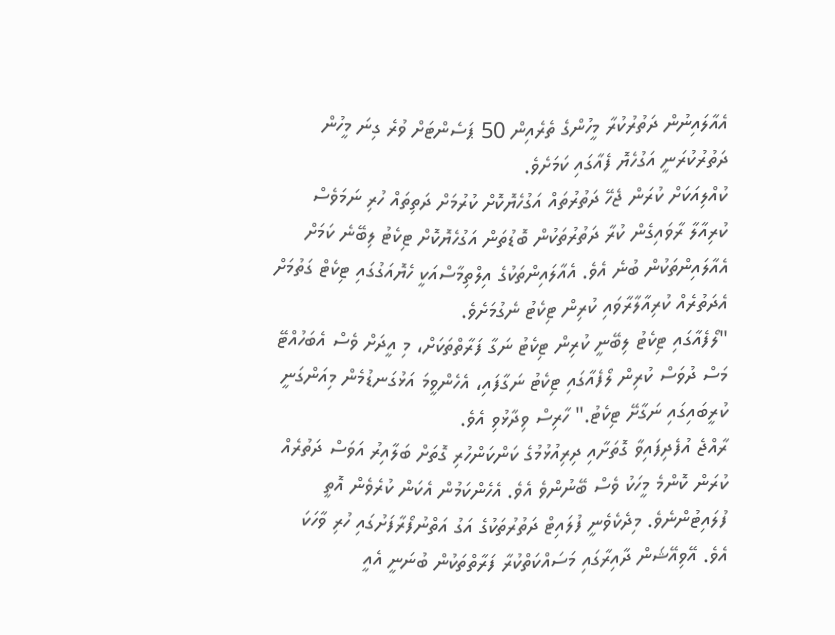އެއާލައިނުން ދަތުރުކުރާ މީހުންގެ ތެރެއިން 50 ޕަސެންޓަށް ވުރެ ގިނަ މީހުން ދަތުރުކުރަނީ އަގުހެޔޮ ފެއާގައި ކަމަށެވެ.
ކުއްލިއަކަށް ކުރަން ޖެހޭ ދަތުރުތައް އަގުހެޔޮކޮށް ކުރުމަށް ދަތިތައް ހުރި ނަމަވެސް ކުރިއާލާ ރާވައިގެން ކުރާ ދަތުރުތަކުން ބޮޑުތަން އަގުހެޔޮކޮށް ޓިކެޓު ލިބޭނެ ކަމަށް އެއާލައިންތަކުން ބުނެ އެވެ. އެއާލައިންތަކުގެ އިލްތިމާސްއަކީ ހެޔޮއަގުގައި ޓިކެޓް ގަތުމަށް އެދަތުރެއް ކުރިއާލާރާވައި ކުރިން ޓިކެޓު ނެގުމަށެވެ.
"ލޯފެއާގައި ޓިކެޓު ލިބޭނީ ކުރިން ޓިކެޓު ނަގާ ފަރާތްތަކަށް، މި އީދަށް ވެސް އެބަހުއްޓޭ މަސް ދުވަސް ކުރިން ލޯފެއާގައި ޓިކެޓު ނަގާފައި، އެހެންވީމަ އަޅުގަނޑުމެން މިއަންގަނީ ކުރީބައިގައި ނަގާށޭ ޓިކެޓު." ހާރިސް ވިދާޅުވި އެވެ.
ރާއްޖެ އުފެދިފައިވާ ގޮތަށާއި ދިރިއުޅުމުގެ ކަންކަންހުރި ގޮތަށް ބަލާއިރު އަވަސް ދަތުރެއް ކުރަން ކޮންމެ މީހަކު ވެސް ބޭނުންވެ އެވެ. އެހެންކަމުން އެކަން ކުރެވެން އޮތީ ފުލައިޓުންނެވެ. މިދެކެވެނީ ފުލައިޓް ދަތުރުތަކުގެ އަގު އަތްނުފޯރާފަށުގައި ހުރި ވާހަކަ އެވެ. އޭވިއޭޝަން ދާއިރާގައި މަސައްކަތްކުރާ ފަރާތްތަކުން ބުނަނީ އެއީ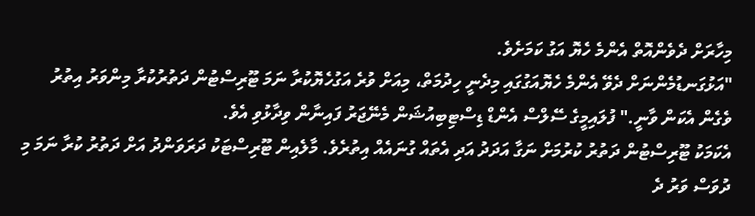މިހާރަށް ދެވެންއޮތް އެންމެ ހެޔޮ އަގު ކަމަށެވެ.
"އަޅުގަނޑުމެންނަށް ދެވޭ އެންމެ ހެޔޮއަގުގައި މިދެނީ ހިދުމަތް، މިއަށް ވުރެ އަގުހެޔޮކުރާ ނަމަ ޓޫރިސްޓުން ދަތުރުކުރާ މިންވަރު އިތުރު ވެގެން އެކަން ވާނީ." ފުލައިމީގެ ސޭލްސް އެންޑް ޑިސްޓިބިއުޝަން މެނޭޖަރު ފައިނާން ވިދާޅުވި އެވެ.
އެކަމަކު ޓޫރިސްޓުން ދަތުރު ކުރުމަށް ނަގާ އަދަދު އަދި އެތައް ގުނައެއް އިތުރެވެ. މާލެއިން ޓޫރިސްޓަކު ދަރަވަންދު އަށް ދަތުރު ކުރާ ނަމަ މި ދުވަސް ވަރު ދެ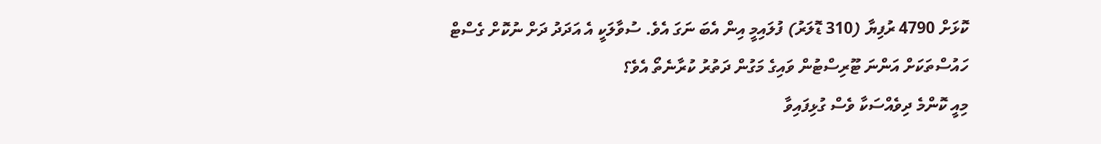ކޮޅަށް 4790 ރުފިޔާ (310 ޑޮލަރު) ފުލައިމީ އިން އެބަ ނަގަ އެވެ. ސުވާލަކީ އެ އަދަދު ދަށް ނުކޮށް ގެސްޓް ހައުސްތަކަށް އަންނަ ޓޫރިސްޓުން ވައިގެ މަގުން ދަތުރު ކުރާނެތޯ އެވެ؟
މިއީ ކޮންމެ ދިވެއްސަކާ ވެސް ގުޅިފައިވާ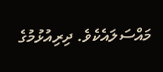މައްސަލައެކެވެ. ދިރިއުޅުމުގެ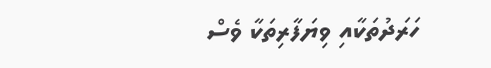ހަރަދުތަކާއި ވިޔަފާރިތަކާ ވެސް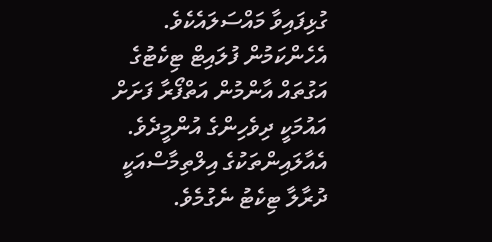ގުޅިފައިވާ މައްސަލައެކެވެ. އެހެންކަމުން ފުލައިޓް ޓިކެޓުގެ އަގުތައް އާންމުން އަތްފޯރާ ފަށަށް އައުމަކީ ދިވެހިންގެ އުންމީދެވެ. އެއާލައިންތަކުގެ އިލްތިމާސްއަކީ ދުރާލާ ޓިކެޓު ނެގުމެވެ.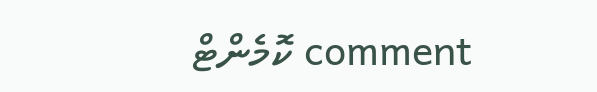comment ކޮމެންޓް